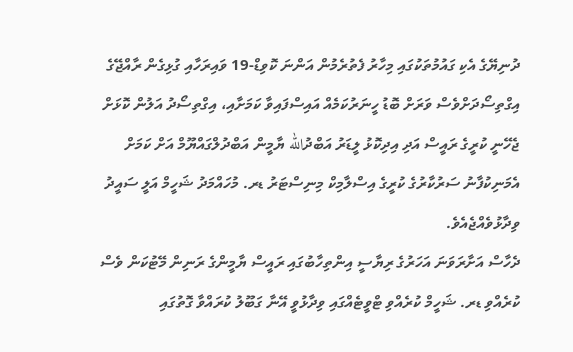ދުނިޔޭގެ އެކި ގައުމުތަކުގައި މިހާރު ފެތުރެމުން އަންނަ ކޮވިޑް-19 ވައިރަހާއި ގުޅިގެން ރާއްޖޭގެ އިގްތިސޯދަށްވެސް ވަރަށް ބޮޑު ހީނަރުކަމެއް އައިސްފައިވާ ކަމަށާއި، އިގްތިސޯދު އަލުން ކޮޅަށް ޖެހޭނީ ކުރީގެ ރައީސް އަދި އިދިކޮޅު ލީޑަރު އަބްދުالله ޔާމީން އަބްދުލްގައްޔޫމް އަށް ކަމަށް އެމަނިކުފާނު ސަރުކާރުގެ ކުރީގެ އިސްލާމިކް މިނިސްޓަރު ޑރ. މުހައްމަދު ޝަހީމް އަލީ ސައީދު ވިދާޅުވެއްޖެއެވެ.
ދެހާސް އަށާރަވަނަ އަހަރުގެ ރިޔާސީ އިންތިހާބުގައި ރައީސް ޔާމީންގެ ރަނިން މޭޓުކަން ވެސް ކުރެއްވި ޑރ. ޝަހީމް ކުރެއްވި ޓްވީޓެއްގައި ވިދާޅުވީ އޭނާ ގަބޫލު ކުރައްވާ ގޮތުގައި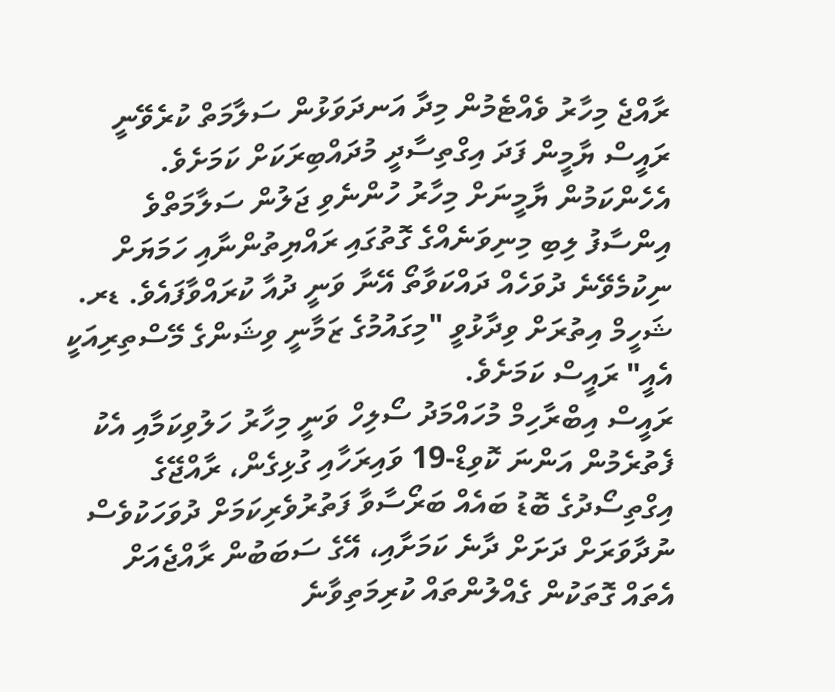ރާއްޖެ މިހާރު ވެއްޓެމުން މިދާ އަނދަވަޅުން ސަލާމަތް ކުރެވޭނީ ރައީސް ޔާމީން ފަދަ އިގްތިސާދީ މުދައްބިރަކަށް ކަމަށެވެ. އެހެންކަމުން ޔާމީނަށް މިހާރު ހުންނެވި ޖަލުން ސަލާމަތްވެ އިންސާފު ލިބި މިނިވަނެއްގެ ގޮތުގައި ރައްޔިތުންނާއި ހަމަޔަށް ނިކުމެވޭނެ ދުވަހެއް ދައްކަވާތޯ އޭނާ ވަނީ ދުއާ ކުރައްވާފައެވެ. ޑރ. ޝަހީމް އިތުރަށް ވިދާޅުވީ "މިގައުމުގެ ޒަމާނީ ވިޝަންގެ މޭސްތިރިއަކީ އެއީ" ރައީސް ކަމަށެވެ.
ރައީސް އިބްރާހިމް މުހައްމަދު ސޯލިހް ވަނީ މިހާރު ހަލުވިކަމާއި އެކު ފެތުރެމުން އަންނަ ކޮވިޑް-19 ވައިރަހާއި ގުޅިގެން، ރާއްޖޭގެ އިގްތިސޯދުގެ ބޮޑު ބައެއް ބަރޯސާވާ ފަތުރުވެރިކަމަށް ދުވަހަކުވެސް ނުދާވަރަށް ދަށަށް ދާނެ ކަމަށާއި، އޭގެ ސަބަބުން ރާއްޖެއަށް އެތައް ގޮތަކުން ގެއްލުންތައް ކުރިމަތިވާނެ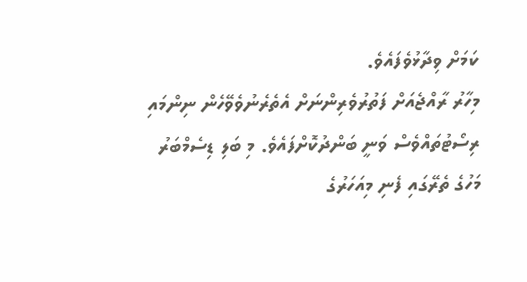ކަމަށް ވިދާޅުވެފައެވެ.
މިހާރު ރާއްޖެއަށް ފަތުރުވެރިންނަށް އެތެރެނުވެވޭހެން ނިންމައި ރިސޯޓުތައްވެސް ވަނީ ބަންދުކޮށްފައެވެ. މި ބަލި ޑިސެމްބަރު މަހުގެ ތެރޭގައި ފެނި މިއަހަރުގެ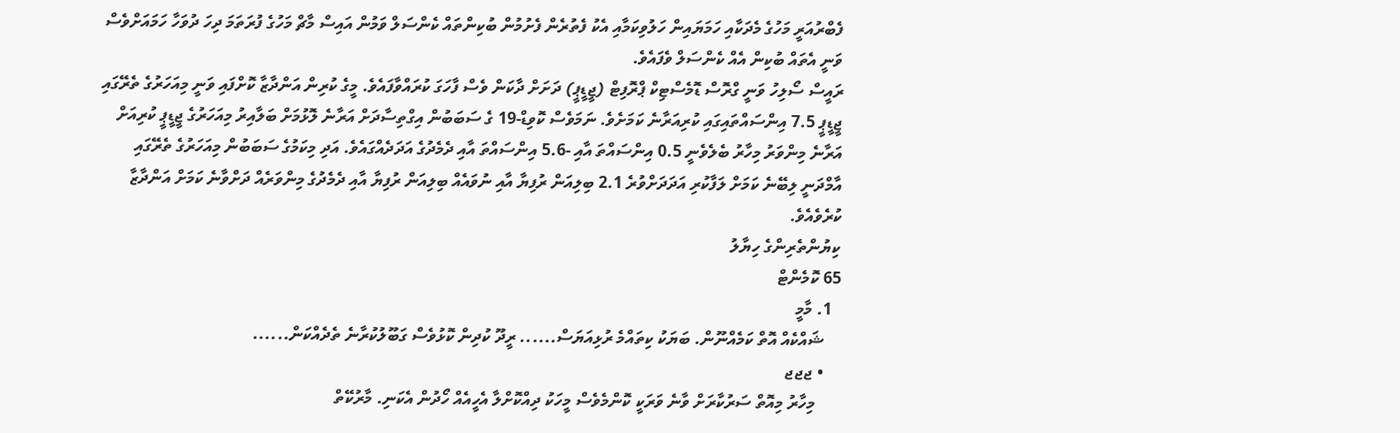ފެބްރުއަރީ މަހުގެ މެދަކާއި ހަމަޔައިން ހަލުވިކަމާއި އެކު ފެތުރެން ފެށުމުން ބުކިންތައް ކެންސަލް ވަމުން އައިސް މާޗް މަހުގެ ފުރަތަމަ ދިހަ ދުވަހާ ހަމައަށްވެސް ވަނީ އެތައް ބުކިން އެއް ކެންސަލް ވެފައެވެ.
ރައީސް ސޯލިހު ވަނީ ގްރޮސް ޑޮމެސްޓިކް ޕްރޮފިޓް (ޖީޑީޕީ) ދަށަށް ދާކަން ވެސް ފާހަގަ ކުރައްވާފައެވެ. މީގެ ކުރިން އަންދާޒާ ކޮށްފައި ވަނީ މިއަހަރުގެ ތެރޭގައި ޖީޑީޕީ 7.5 އިންސައްތައިގައި ކުރިއަރާނެ ކަމަށެވެ. ނަމަވެސް ކޮވިޑް-19 ގެ ސަބަބުން އިގްތިސާދަށް އަރާނެ ލޮޅުމަށް ބަލާއިރު މިއަހަރުގެ ޖީޑީޕީ ކުރިއަށް އަރާނެ މިންވަރު މިހާރު ބެލެވެނީ 0.5 އިންސައްތަ އާއި -5.6 އިންސައްތަ އާއި ދެމެދުގެ އަދަދެއްގައެވެ. އަދި މިކަމުގެ ސަބަބުން މިއަހަރުގެ ތެރޭގައި އާމްދަނީ ލިބޭނެ ކަމަށް ލަފާކުރި އަދަދަށްވުރެ 2.1 ބިލިއަން ރުފިޔާ އާއި ނުވައެއް ބިލިއަން ރުފިޔާ އާއި ދެމެދުގެ މިންވަރެއް ދަށްވާނެ ކަމަށް އަންދާޒާ ކުރެވެއެވެ.
ކިޔުންތެރިންގެ ހިޔާލު
65 ކޮމެންޓް
  1. މާމީ
    ޝައްކެއް އޮތް ކަމެއްނޫން. ބަޔަކު ކިތައްމެ ރުޅިއަޔަސް...... ރީދޫ ކުދިން ކޮޅުވެސް ގަބޫލުކުރާނެ ތެދެއްކަން......
    • ޖޖޖ
      މިހާރު މިއޮތް ސަރުކާރަށް ވާނެ ވަރަކީ ކޮންމެވެސް މީހަކު ދިއްކޮށްލާ އެހީއެއް ހޯދުން އެކަނި. މާރުކޭތް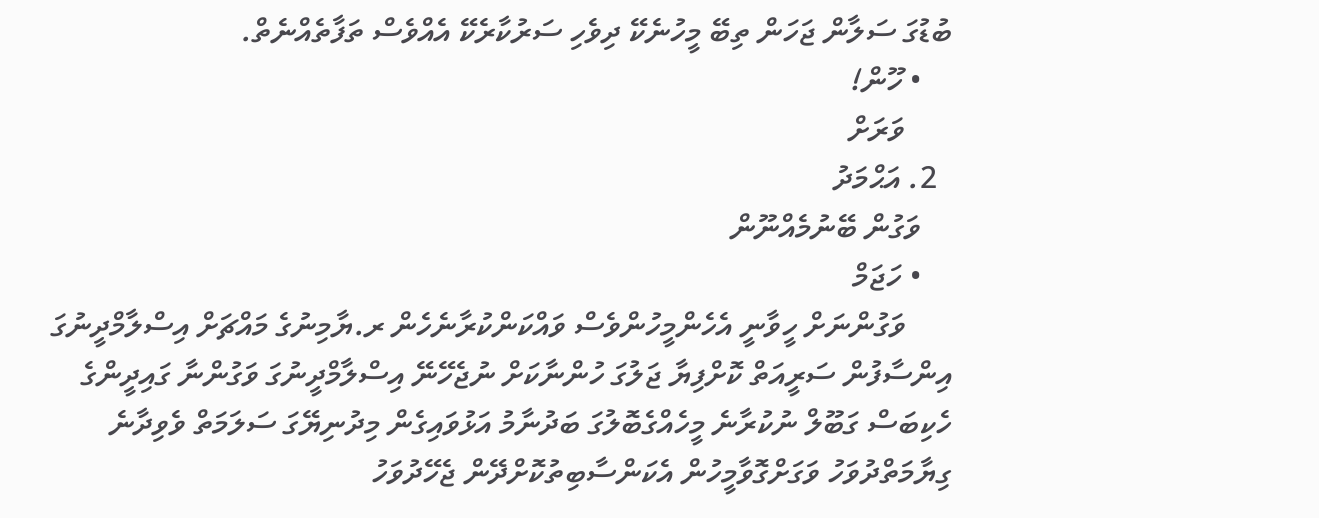ބުޑުގަ ސަލާން ޖަހަން ތިބޭ މީހުނެކޭ ދިވެހި ސަރުކާރެކޭ އެއްވެސް ތަފާތެއްނެތް.
    • ހޫން!
      ވަރަށް
  2. އަޙްމަދު
    ވަގުން ބޭނުމެއްނޫން
    • ހަޖަމް
      ވަގުންނަށް ހީވާނީ އެހެންމީހުންވެސް ވައްކަންކުރާނެހެން ރ.ޔާމިނުގެ މައްޗަށް އިސްލާމްދީނުގަ އިންސާފުން ސަރީއަތް ކޮށްފިޔާ ޖަލުގަ ހުންނާކަށް ނުޖެހޭނޭ އިސްލާމްދީނުގަ ވަގުންނާ ގައިދީންގެ ހެކިބަސް ގަބޫލް ނުކުރާނެ މީހެއްގެބޮލުގަ ބަދުނާމު އަޅުވައިގެން މިދުނިޔޭގަ ސަލަމަތް ވެވިދާނެ ގިޔާމަތްދުވަހު ވަގަށްގޮވާމީހުން އެކަންސާބިތުކޮށްދޭން ޖެހޭދުވަހު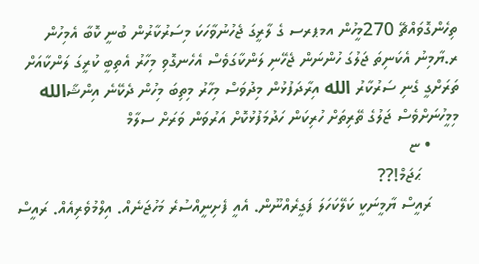ތިހެންގޮވައްޗޭ 270މީހުން އމޕރސ ގެ ލާރީގަ ޖެހުނުވާހަކަ މިސަރުކާރުން ބުނީ ކޮބާ އެމިހުން ރ.ޔާމިނު އެކަނިތަ ޖަލުގަ ހުންނަން ޖެހޭނި ލަންކާގަވެސް އެހެނގޮވި މިހާރު އެތިބީ ކުރީގަ ލަންކާއަށް ތަރަށްގީ ގެނި ސަރުކާރު الله އިރާދަފުޅުން މިދުވަސް މިހާރު މިތިބަ މިހުން ދެކޭނެ އިންޝާالله މިމީހުނަށްވެސް ޖަލުގެ ތޭރިތަށް ހުރިކަން ހަދުމަފުޅުކޮށް އަރުވަން ވަރަށް ސލާމް
      • ޏ
        ޙަޖަމް!??
      ރައީސް ޔާމީނަކީ ކަލޭކަހަލަ ފަގީރެއްނޫން. އެއީ ފެށިނީއްސުރެ މަހުޖަނެއް. އިލްމުވެރިއެއް. ރައީސް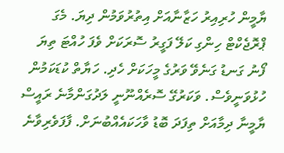ޔާމީން ހުރިއިރު ހަޒާނާއަށް އިތުރުވަމުން ދިޔަ. މެގަ ޕްރޮޖެކްޓް ހިންގި ކަލޭ ފަގީރު ސޮރަކަށް ވެފަ ހުއްޓަ ތިޔަ ފޯނު ގަނޑު ގަނެވޭ ވަރުގެ މީހަކަށް ހެދި. ހަޔާތް ކުޑަކަމުން ހުޅުވަނީވެސް. ވަކަރުގޭ ސޮރެއްނޫނީ ލަދުގަންމާނެ ރައީސް ޔާމީނާ ދިމާއަށް ތިފަދަ ބޮޑު ވާހަކައެއްބުނަށް. ފާފަވެރިވާނެ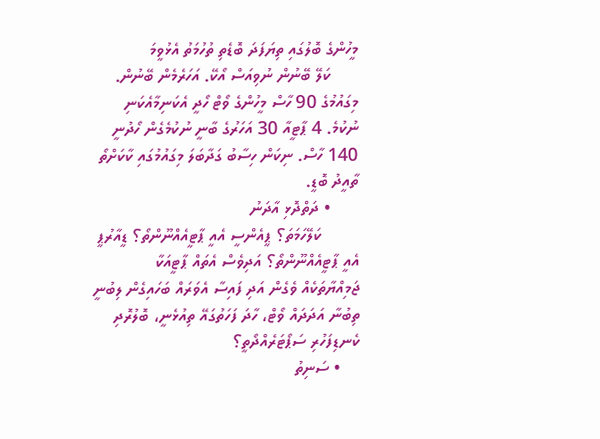މީހުންގެ ބޮލުގައި ތިޔަފަދަ ބޮޑެތި ތުހުމަތު އެޅުވީމަ
      ކަލޭ ބޭނުން ނުވިއަސް އޯކޭ. އަހަރެމެން ބޭނުން. މިގައުމުގެ 90 ހާސް މީހުންގެ ވޯޓް ހޯދީ އެކަނިމާއެކަނި ނުކުމެ. 4 ޕާޓީއާ 30 އަހަރުގެ ބާނީ ނުކުމެގެން ހޯދުނީ 140 ހާސް. ނިކަން ހިސާބު ގަދާބަލަ މިގައުމުގައި ކާކަށްތޯ ތާއީދު ބޮޑީ.
      • ދަތްދޮޅި އާދަނު
        ކަލޭހަމަތަ؟ ޕީއެންސީ އެއީ ޕާޓީއެއްނޫންތޯ؟ ޑީއާރުޕީ އެއީ ޕާޓީއެއްނޫންތޯ؟ އަދިވެސް އެތައް ޕާޓީއަކާ ޖަމިއްޔާތަކެއް ވެގެން އަދި ފައިސާ އެވަރައް ބަހައިގެން ލިބުނީ ތިބުނާ އަދަދައް ވޯޓް، ހާދަ ފަހަތުގައޭ ތިއުޅެނީ، ބޮލުރޮދި ކެނޑިފަހުރި ސަޕޯޓަރެއްދޯތީ؟
    • ސަނިތު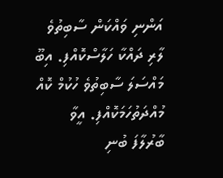އަންނި ވައްކަން ސާބިތުވެ ލާރި ދައްކާ ހަލާސްކޮއްފި. އިބޫ މައްސަލަ ސާބިތުވެ ހުކުމް ކޮއް މުއްދަތުހަމަކޮއްފި. އީވާ ބާރުލާފަ ބުނި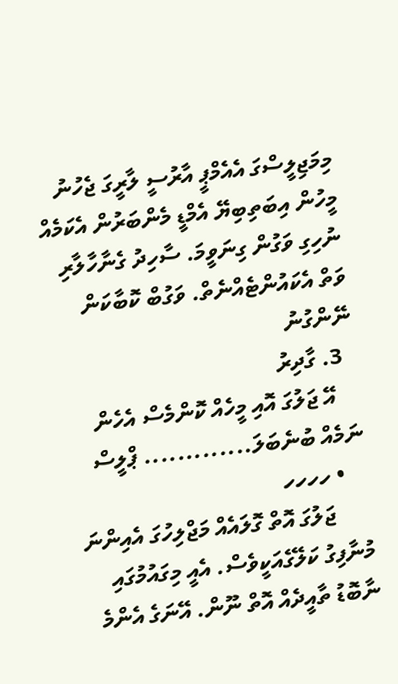މިމަޖިލީސްގަ އެއެމްޕީ އާރުސީ ލާރީގަ ޖެހުނު މީހުން އިބަތިބިޔޭ އެމްޑީ މެންބަރުން އެކަމެއް ނުހިގި ވަގުން ގިނަވީމަ. ސާހިދު ގެނާހާލާރި ވަތް އެކައުންޓެއްނެތް. ވަގުބް ކޮބާކަން ނޭންގުނު
  3. ގާދިރު
    އޭ ޖަލުގަ އޮއި މީހެއް ކޮންމެސް އެހެން ނަމެއް ބުނެބަލަ............. ޕްލީސް
    • ހހހހ
      ޖަލުގަ އޮތް ގޮލައެއް މަޖްލިހުގަ އެއިންނަ މުނާފިގު ކަލޭގެއަކީވެސް. އެއީ މިގައުމުގައި ނާބޮޑު ތާއީދެއް އޮތް ނޫން. އޭނަގެ އެންމެ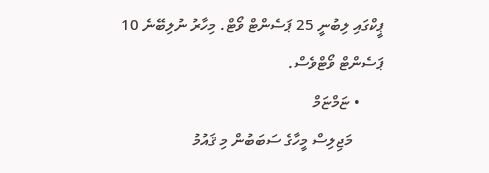ޕީކްގައި ލިބުނީ 25 ޕަސެންޓް ވޯޓް. މިހާރު ނުލިބޭނެ 10 ޕަސެންޓް ވޯޓްވެސް.
      • ޏަމްޏަމް
        މަޖިލިސް މީހާގެ ސަބަބުން މި ޤައުމު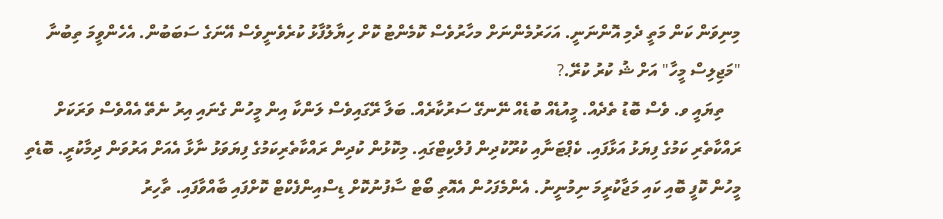މިނިވަން ކަން މަތީ ދެމި އޮންނަނީ. އަހަރުމެންނަށް މހާރުވެސް ކޮމެންޓު ކޮށް ހިޔާލުފާޅު ކުރެވެނީވެސް އޭނަގެ ސަބަބުން. އެހެންވީމަ ތިބުނާ "މަޖިލިސް މީހާ" އަށް ޝު ކުރު ކުރޭ.?
    ތިޔައީ ވ. ވެސް ބޮޑު ތެދެއް. މީއުޑެއް ބުޑެއް ނޭނގޭ ސަރުކާރެއް. ބަލާ ރޭގައިވެސް ލަންކާ އިން މީހުން ގެނައި އިރު ނެތޭ އެއްވެސް ވަރަކަށް ރައްކާތެރި ކަމުގެ ފިޔަޅު އަޅާފައި. ކެޕްޓަނާއި ކުރޫކުދިން ފުލްކިޓްގައި. މިކޮޅުން ކުދިން ރައްކާތެރިކަމުގެ ފިޔަވަޅު ނާޅާ އެއަށް އަރުވަން ދިމާކުރީ. ބޮޑެތި މީހުން ކޮފީ ބޮއި ކައި މަޖާކުރީމަ ނިމުނީނު. އެންމެފަހުން އެއޮތި ބޯޓް ސާފުނުކޮށް ޑިސްއިންފެކްޓް ކޮށްފައި ބާއްވާފައި. ތާހިރު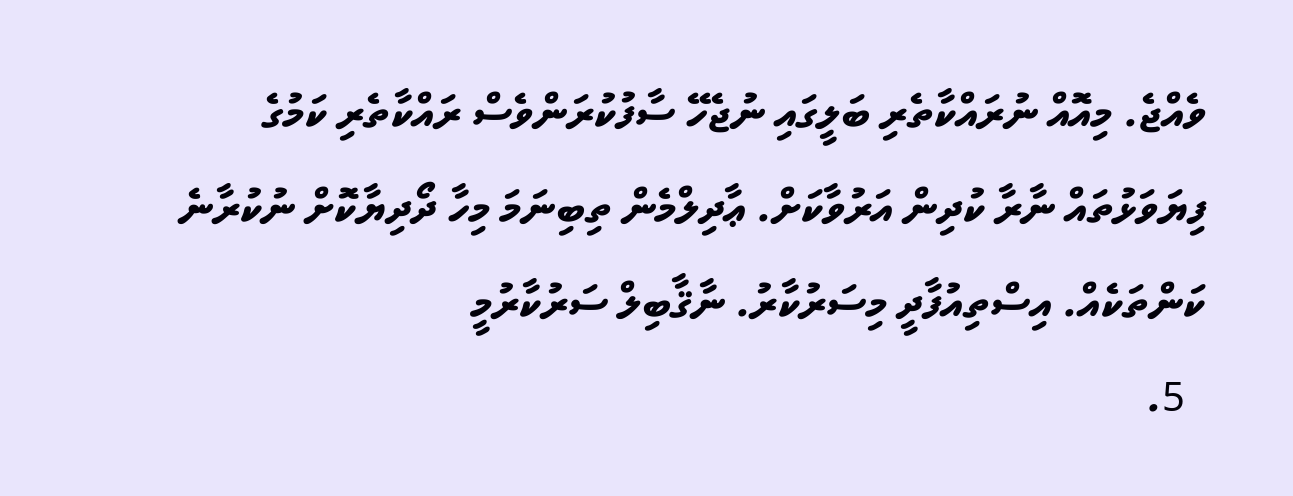ވެއްޖެ. މިއޮއް ނުރައްކާތެރި ބަލީގައި ނުޖެހޭ ސާފުކުރަންވެސް ރައްކާތެރި ކަމުގެ ފިޔަވަޅުތައް ނާރާ ކުދިން އަރުވާކަށް. ޢާދިލްމެން ތިބިނަމަ މިހާ ދޯދިޔާކޮށް ނުކުރާނެ ކަންތަކެއް. އިސްތިއުފާދީ މިސަރުކާރު. ނާޤާބިލް ސަރުކާރުމީ
  5.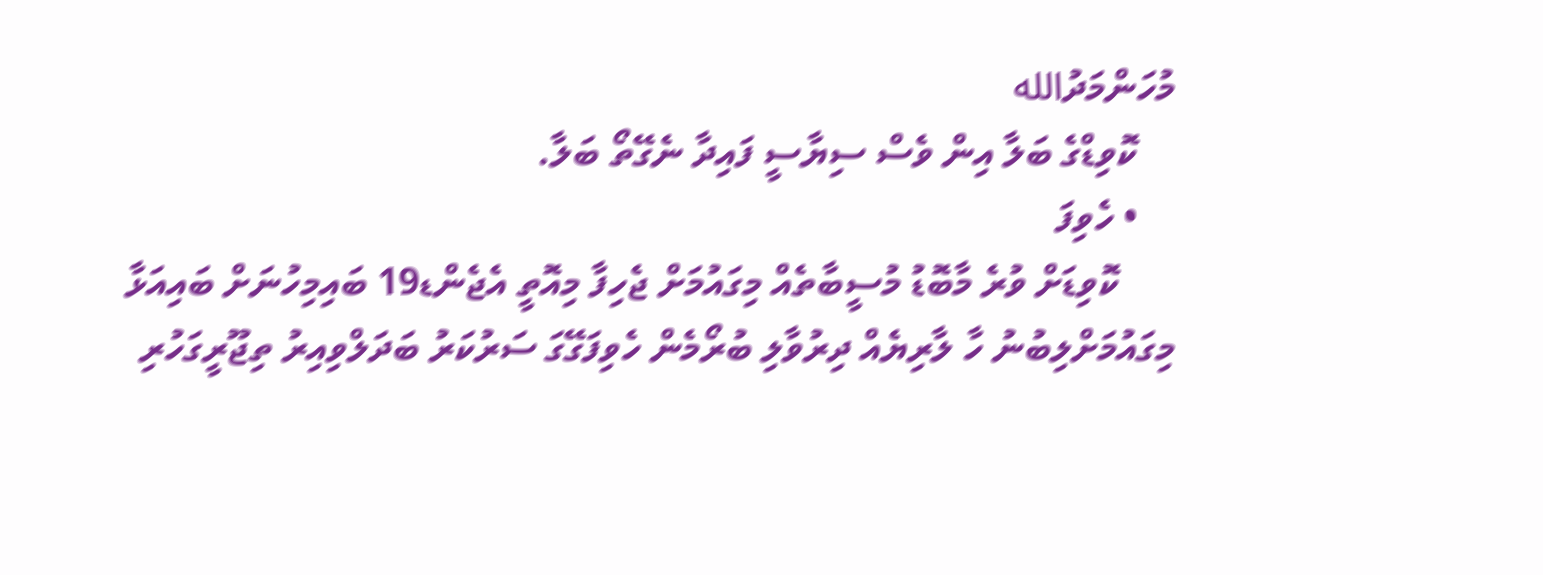މުހަންމަދުالله
    ކޮވިޑްގެ ބަލާ އިން ވެސް ސިޔާސީ ފައިދާ ނެގޭތޯ ބަލާ.
    • ހެވިފަ
      ކޮވިޑަށް ވުރެ މާބޮޑު މުސީބާތެއް މިގައުމަށް ޖެހިފާ މިއޮތީ އެޖެންޑ19 ބައިމިހުނަށް ބައިއަޅާ މިގައުމަށްލިބުނު ހާ ލާރިޔެއް ދިރުވާލި ބުރޯމެން ހެވިފަގޭގަ ސަރުކަރު ބަދަލްވިއިރު ތިޖޫރީގަހުރި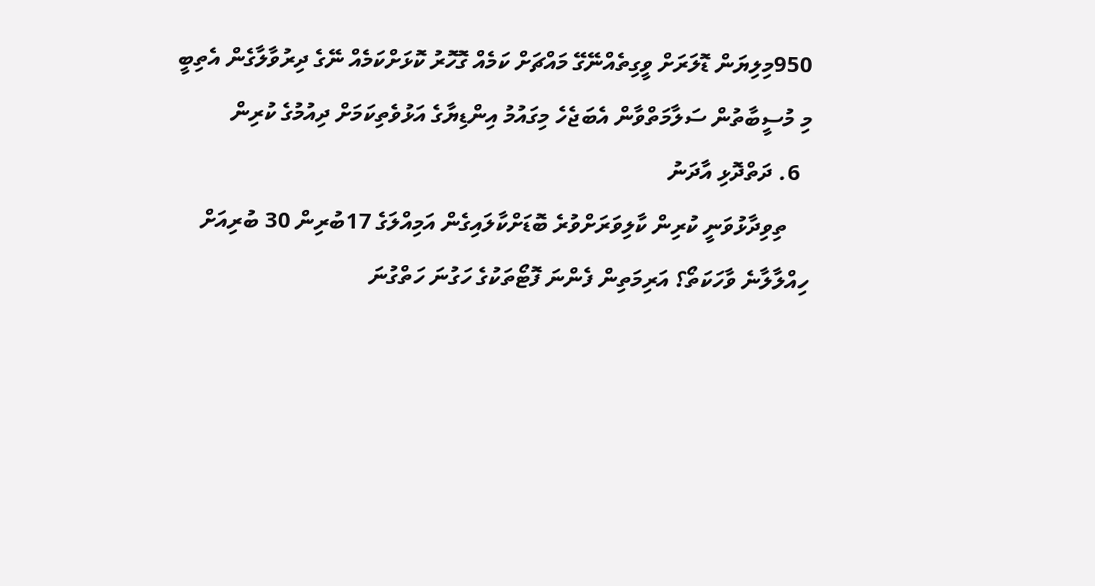950މިލިޔަން ޑޮލަރަށް ވީގިތެއްނޭގޭ މައްޗަށް ކަމެއް ގޮހޮރު ކޮޅަށްކަމެއް ނޭގެ ދިރުވާލާގެން އެތިބީ މި މުސީބާތުން ސަލާމަތްވާން އެބަޖެހެ މިގައުމު އިންޑިޔާގެ އަޅުވެތިކަމަށް ދިއުމުގެ ކުރިން
  6. ދަތްދޮޅި އާދަނު
    ތިވިދާޅުވަނީ ކުރިން ކާލިވަރަށްވުރެ ބޮޑަށްކާލައިގެން އަމިއްލަގެ 17ބުރިން 30 ބުރިއަށް ހިއްލާލާނެ ވާހަކަތޯ؟ އަރިމަތިން ފެންނަ ފޮޓޯތަކުގެ ހަގުނަ ހަތްގުނަ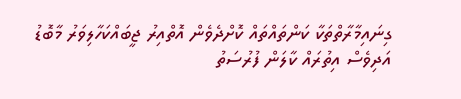ގިނައިމާރާތްތަކާ ކަންތައްތައް ކޮށްދެވެން އޮތްއިރު ޖީބައްކަހާލިވަރު މާބޮޑު އަދިވެސް އިތުރައް ކާލަން ފުރުސަތު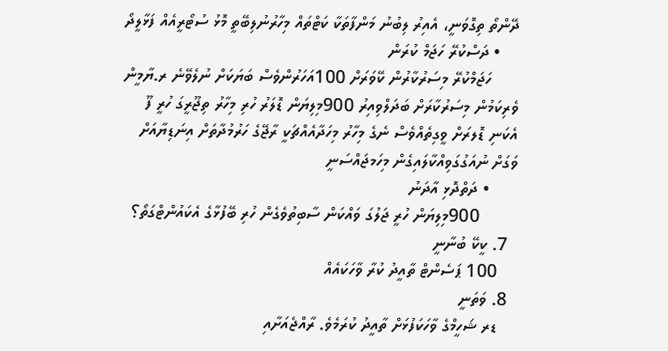ދޭންތޯ ތިގޮވަނީ، އެއިރު ލިބުނު މަންފާތަކާ ކަޓްތައް މިހާރުނުލިބޭތީ މޮޅު ސުޓޯރީއެއް ފަޅާލީދޯ
    • ދަސްކުރޭ ހަޖަމް ކުރަން
      ހަޖަމްކުރޭ މިސަރުކާރުން ކޭވަރަށް 100އަހަރުންވެސް ބަޔަކަށް ނުލެވޭނެ ރ.ޔާމީން ވެރިކަމުން މިސަރުކާރަށް ބަދަލްވިއިރު 900މިލިޔަން ޑޮލަރު ހުރި މިހާރު ތިޖޫރީގަ ހުރީ ފޫ އެކަނި ޑޮލރަށް ވީގިތެއްވެސް ނެގެ މިހާރު މިހަދާއެއްޗަކީ ރާޖޭގެ ހަރުމުދާތަށް އިނަޑިޔާއަށް ވަގަށް ނުއަގުގަވިއްކާލައިގެން މިހަމޖައްސަނީ
      • ދަތްދޮޅި އާދަނު
        900މިލިޔަން ހުރީ ޖަލުގަ ވައްކަން ސާބިތުވެގެން ހުރި ބޭފުޅާގެ އެކައުންޓްގަތޯ؟
  7. ކީކޭ ބުނާނީ
    100 ޕަސެންޓް ތާއީދު ކުރާ ވާހަކައެއް
  8. ވަތަނީ
    ޑރ ޝަހީމްގެ ވާހަކަފުޅަށް ތާއީދު ކުރަމެވެ. ރާއްޖެއަށާއި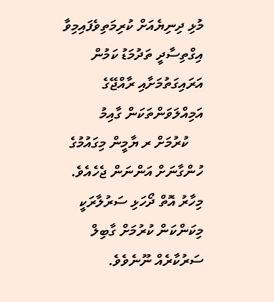މުޅި ދިނިޔެއަށް ކުރިމަތިވެފައިމިވާ އިގްތިސާދީ ތަދުމަޑު ކަމުން އަރައިގަތުމަށާއި ރާއްޖޭގެ އަމިއްލަވަންތަކަން ގާއިމު
    ކުރުމަށް ރ ޔާމީން މިގައުމުގެ ހުންގާނަށް އަންނަން ޖެހެއެވެ. މިހާރު އޮތް ދޯހަޅި ސަރުލާރަކީ މިކަންކަން ކުރުމަށް ގާބިލް ސަރުކާރެއް ނޫނެވެވެ.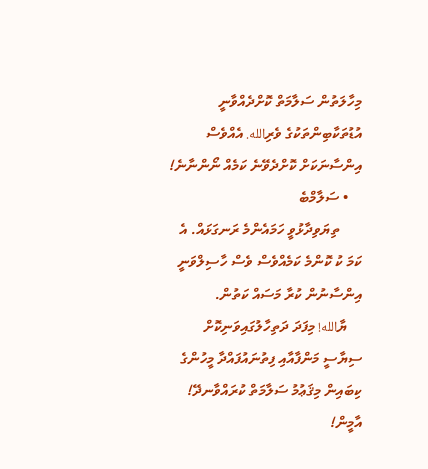މިހާލަތުން ސަލާމަތް ކޮށްދެއްވާނީ އުޑުތަކާބިންތަކުގެ ވެރިالله. އެއްވެސް އިންސާނަކަށް ކޮށްދެވޭނެ ކަމެއް ނޯންނާނެ!
    • ސަލާމްބެ
      ތިޔަވިދާޅުވީ ހަމައެންމެ ރަނގަޅައް. އެ ކަމަ ކު ކޮންމެ ކަމެއްވެސް ވެސް ހާސިލްވަނީ އިންސާނުން ކުރާ މަސައް ކަތުން.
    ޔާالله! މިފަދަ ދަތިހާލުގައިވަނިކޮށް ސިޔާސީ މަންފާއާއި ފިތުނައުފައްދާ މީހުންގެ ކިބައިން މިޤަޢުމު ސަލާމަތް ކުރައްވާނދޭ! އާމީން!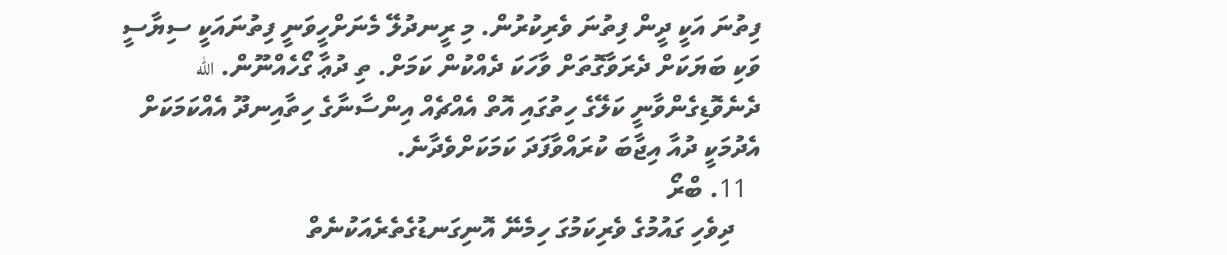ފިތުނަ އަކީ ދީން ފިތުނަ ވެރިކުރުން. މި ރީނދުލޭ މެނަށްހީވަނީ ފިތުނައަކީ ސިޔާސީ ވަކި ބަޔަކަށް ދެރަވާގޮތަށް ވާހަކަ ދެއްކުން ކަމަށް. ތި ދުޢާ ގޯހެއްނޫން. الله ދެނެވޮޑިގެންވާނީ ކަލޭގެ ހިތުގައި އޮތް އެއްޗެއް އިންސާނާގެ ހިތާއިނދޫ އެއްކަމަކަށް އެދުމަކީ ދުއާ އިޖާބަ ކުރައްވާފަދަ ކަމަކަށްވެދާނެ.
  11. ބްރޯ
    ދިވެހި ގައުމުގެ ވެރިކަމުގަ ހިމެނޭ އޮނިގަނޑުގެތެރެއަކުނެތް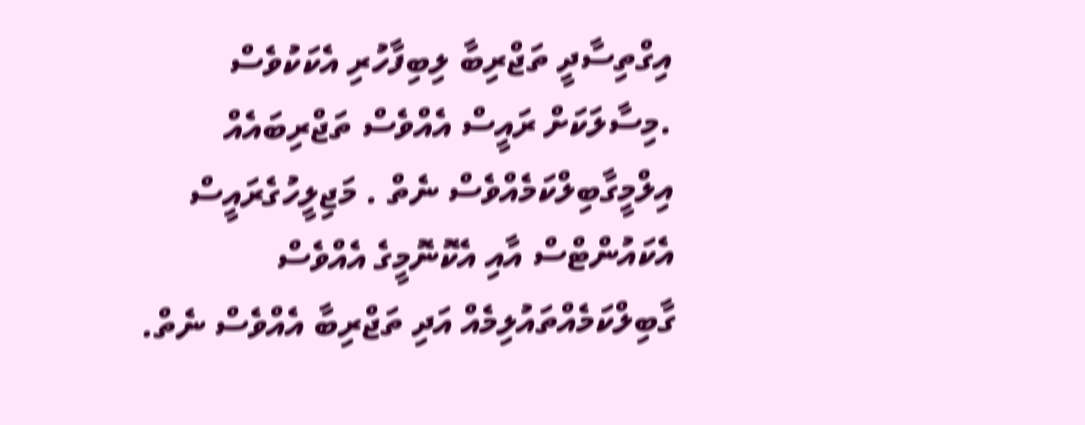އިގްތިސާދީ ތަޖްރިބާ ލިބިފާހުރި އެކަކުވެސް .މިސާލަކަށް ރައީސް އެއްވެސް ތަޖްރިބައެއް އިލްމީގާބިލްކަމެއްވެސް ނެތް . މަޖިލީހުގެރައީސް އެކައުންޓްސް އާއި އެކޮނޮމީގެ އެއްވެސް ގާބިލްކަމެއްތައުލިމެއް އަދި ތަޖްރިބާ އެއްވެސް ނެތް.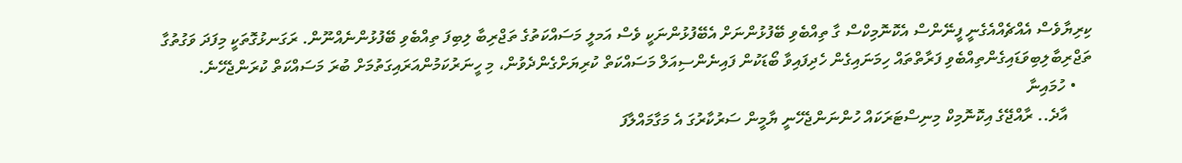ކިރިޔާވެސް އެއްޗެއްއެގެނީ ފީނޭންސް އެކޮނޮމިކްސް ގާ ތިއްބެވި ބޭފުޅުންނަށް އެބޭފުޅުންނަކީ ވެސް އަމލީ މަސައްކަތުގެ ތަޖްރިބާ ލިބިފަ ތިއްބެވި ބޭފުޅުންނެއްނޫން. ރަގަނޅުގޮތަކީ މިފަދަ ވަގުތުގާ ތަޖްރިބާލިބިވަޑައިގެންތިއްބެވި ފަރާތްތައް ހިމަނައިގެން ހެދިފައިވާ ބޯޑަކުން ފައިނެންސިއަލް މަސައްކަތް ކުރިޔަށްގެންދެވުން، މި ހީނަރުކަމުންއަރައިގަތުމަށް ބުރަ މަސައްކަތް ކުރަންޖެހޭނެ.
    • ހުމައިނާ
      އާދެ.. ރާއްޖޭގެ އިކޮނޮމިކް މިނިސްޓަރަކައް ހުންނަންޖެހޭނީ ޔާމީން ސަރުކާރުގަ އެ މަގާމައްލާފަ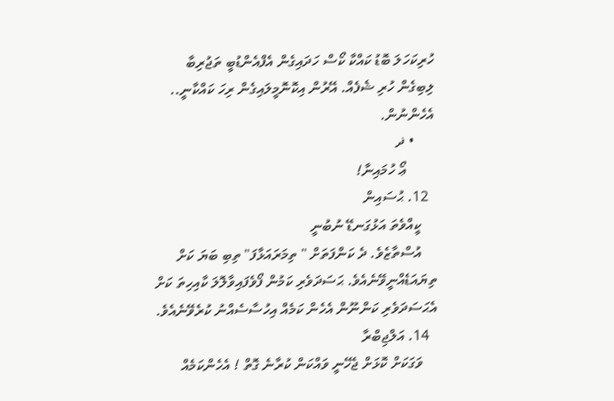ހުރިކަހަލަ ބޮޑު ކައްކާ ކޯސް ހަދައިގެން އެފްއެންޑުބީ ތަޖުރިބާ ލިބިގެން ހުރި ޝެފެއް. އޭރުން އިކޮނޮމީލައިގެން ރިހަ ކައްކާނީ.. އެހެންނުން.
      • ޛ
        ޢޯ ހުމައިނާ!
  12. ޙުސައިން
    ކީއްވެތަ އަޅުގަނޑޭ ނުބުނީ
    އުސްތާޒެވެ. ދެ ކަންފަތަށް " ތިމަރައަޅާފަ" ތިބި ބަޔަ ކަށް ތިޔައަޑެއްނީވޭނެއެވެ. ޙަސަދަވެރި ކަމުން ފޯވެފައިވާލޮލަ ކާއިހިތަ ކަށް އެޙަސަދަވެރި ކަންނޫން އެހެން ކަމެއް އިހުސާސެއްނު ކުރެވޭނެއެވެ.
  14. އަލްޖިބްރާ
    ވަގަކަށް ކޮޅަށް ޖެހޭނީ ވައްކަން ކުރާނެ ގޮތް ! އެހެންކަމެއް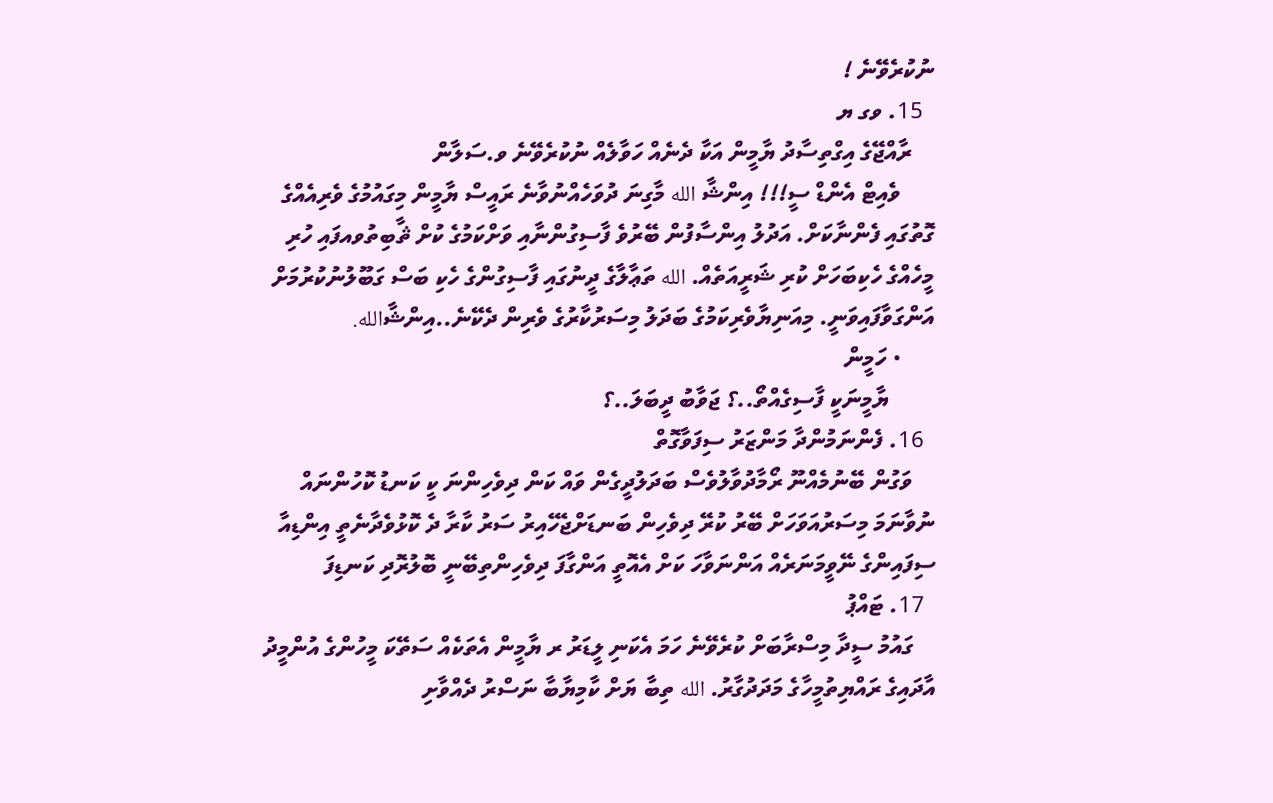ނުކުރެވޭނެ !
  15. ވގ ޔ
    ރާއްޖޭގެ އިގްތިސާދު ޔާމީން އަކާ ދެނެއް ހަވާލެއް ނުކުރެވޭނެ ވ.ސަލާން
      ވެއިޓް އެންޑް ސީ!!! އިންޝާ الله މާގިނަ ދުވަހެއްނުވާނެ ރައީސް ޔާމީން މިގައުމުގެ ވެރިއެއްގެ ގޮތުގައި ފެންނާކަށް. އަދުލު އިންސާފުން ބޭރުވެ ފާސިގުންނާއި ވަށްކަމުގެ ކުށް ޘާބިތުވއފައި ހުރި މީހެއްގެ ހެކިބަހަށް ކުރި ޝަރީއަތެއް. الله ތަޢާލާގެ ދީނުގައި ފާސިގުންގެ ހެކި ބަސް ގަބޫލުނުކުރުމަށް އަންގަވާފައިވަނީ. މިއަނިޔާވެރިކަމުގެ ބަދަލު މިސަރުކާރުގެ ވެރިން ދެކޭނެ..އިންޝާالله.
      • ހަމީން
        ޔާމީނަކީ ފާސިގެއްތޯ..؟ ޖަވާބު ދީބަލަ..؟
  16. ފެންނަމުންދާ މަންޒަރު ސިފަވާގޮތް
    ވަގުން ބޭނުމެއްނޫ ރޯމާދުވާލުވެސް ބަދަލުދީގެން ވައް ކަން ދިވެހިންނަ ކީ ކަނޑު ކޮހުންނައް ނުވާނަމަ މިސަރުއަވަހަށް ބޭރު ކުރޭ ދިވެހިން ބަނޑަށްޖެހޭއިރު ސަރު ކާރާ ދެ ކޮޅުވެދާނެތީ އިންޑިއާ ސިފައިންގެ ނޭވީމަނަރެއް އަންނަވާހަ ކަށް އެއޮތީ އަންގާފަ ދިވެހިންތިބޭނީ ބޮލުރޮދި ކަނޑިފަ
  17. ޓައްޕު
    ގައުމު ސީދާ މިސްރާބަށް ކުރެވޭނެ ހަމަ އެކަނި ލީޑަރު ރ ޔާމީން އެތަކެއް ސަތޭކަ މީހުންގެ އުންމީދު އާދައިގެ ރައްޔިތުމީހާގެ މަދަދުގާރު. الله ތިބާ ޔަށް ކާމިޔާބާ ނަސްރު ދެއްވާށި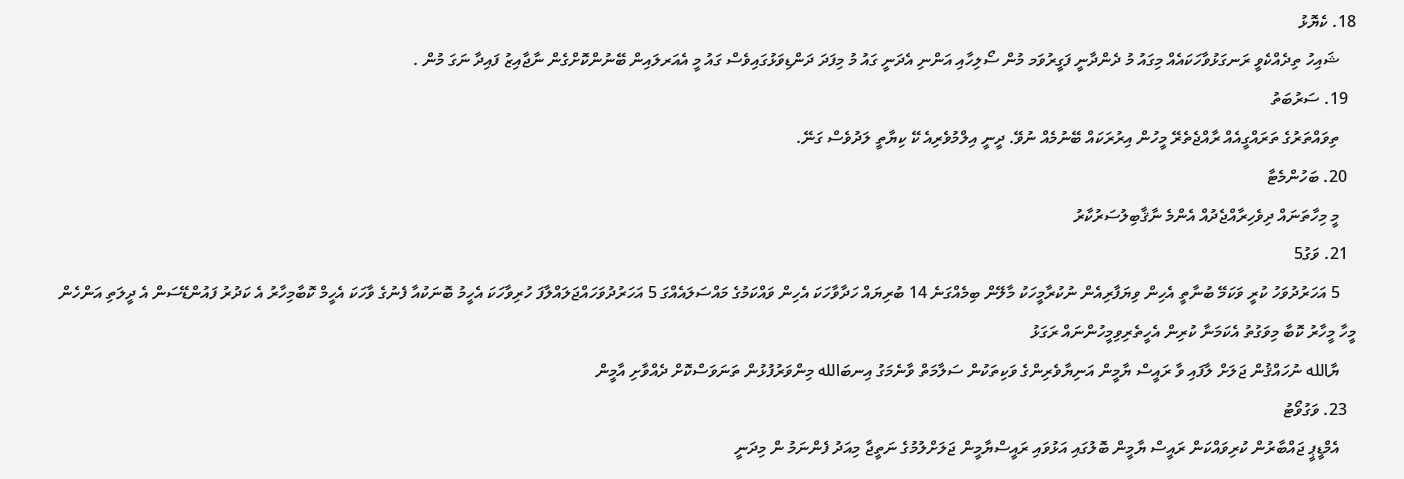18. ކެޔޮޅު
    ޝައިހު ތިދެއްކެވީ ރަނގަޅުވާހަކައެއް މިގައު މު ދެންދާނީ ފަގީރުވަމ މުން ސޯލިހާއި އަންނި އެދަނީ ގައު މު މިފަދަ ދަންޑިވަޅުގައިވެސް ގައު މީ އެއަރލައިން ބޭނުންކޮށްގެން ނާޖާއިޒު ފައިދާ ނަގަ މުން .
  19. ސަރުބަތު
    ތިވައްތަރުގެ ތަރައްގީއެއް ރާއްޖެތެރޭ މީހުން އިރުރަކައް ބޭނުމެއް ނުވޭ. ދީނީ އިލްމުވެރިއެ ކޭ ކިޔާތީ ލަދުވެސް ގަނޭ.
  20. ބަހުންމެޓާ
    މީ މިހާތަނައް ދިވެހިރާއްޖެދުއް އެންމެ ނާޤާބިލުސަރުކާރު
  21. ވަގު5
    5 އަހަރުދުވަހު ކުރީ ވަކަމޭ ބުނާތީ އެހިން ވިޔަފާރިއެން ނުކުރާމީހަކު މާލޭން ބިމެއްގަނެ 14 ބުރިޔައް ހަދާވާހަކަ އެހިން ވައްކަމުގެ މައްސަލައެއްގަ 5 އަހަރުދުވަހައްޖަލައްލާފަ ހުރިވާހަކަ އެހީމު ބޮނަކުއާ ފެނުގެ ވާހަކަ އެހީމް ކޮބާމިހާރު އެ ކަދުރު ފައުންޑޭސަން އެ ދީލަތި އަންހެން މީހާ މީހާރު ކޮބާ މިވަގުތު އެކަމަނާ ކުރިން އެހީތެރިވިމީހުންނައް ރަގަޅު
    ޔާالله ނުހައްޤުން ޖަލަށް ލާފައި ވާ ރައީސް ޔާމީން އަނިޔާވެރިންގެ ވަކިތަކުން ސަލާމަތް ވާނެމަގު އިނބަالله މިންވަރުފުޅުން ތަނަވަސްކޮށް ދެއްވާށި އާމީން
  23. ވަގުވޯޓު
    އެމްޑީޕީ ޖައްބާރުން ކުރިވައްކަން ރައީސް ޔާމީން ބޮލުގައި އަޅުވައި ރައީސްޔާމީން ޖަލަށްލުމުގެ ނަތީޖާ މިއަދު ފެންނަމު ން މިދަނީ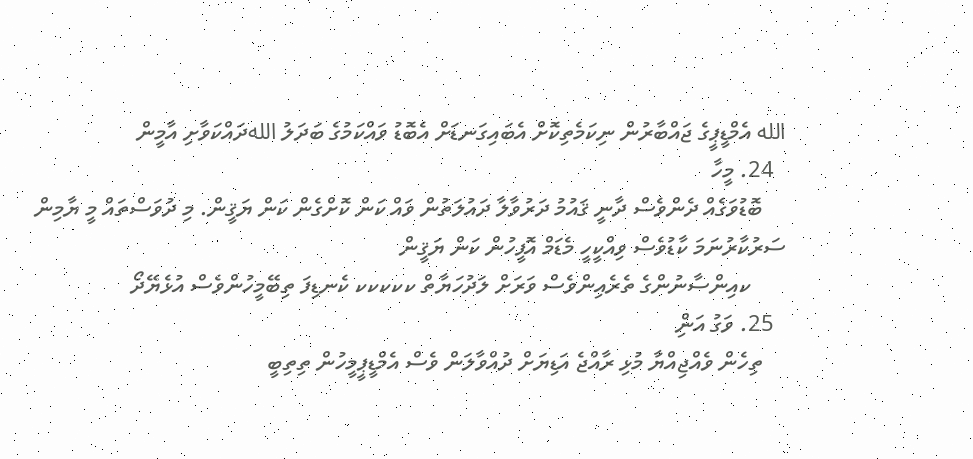الله އެމްޑީޕީގެ ޖައްބާރުން ނިކަމެތިކޮށް އެބައިގަނޑަށް އެބޮޑު ވައްކަމުގެ ބަދަލު اللهދައްކަވާށި އާމީން
  24. މީހާ
    ބޮޑުވަގެއް ދެންވެސް ދާނީ ޤައުމު ދަރުވާލާ ދައުލަތުން ވައް ކަން ކޮށްގެން ކަން ޔަޤީން. މި ދުވަސްތައް މީ ޔާމިން ސަރުކާރުނަމަ ކާޑުވެސް ވިއްކީހީ މެޑަމް އޮފީހުން ކަން ޔަޤީން
      ކއިންސާނުންގެ ތެރެއިންވެސް ވަރަށް ލަދުހަޔާތް ކކކކކ ކެނޑިފަ ތިބޭމީހުންވެސް އުޅެޔޭދޯ
  25. ވަގު އަންި
    ތިހެން ވެއްޖިއްޔާ މުޅި ރާއްޖެ އަޑިޔަށް ދުއްވާލަން ވެސް އެމްޑީޕީމީހުން ތިތިބީ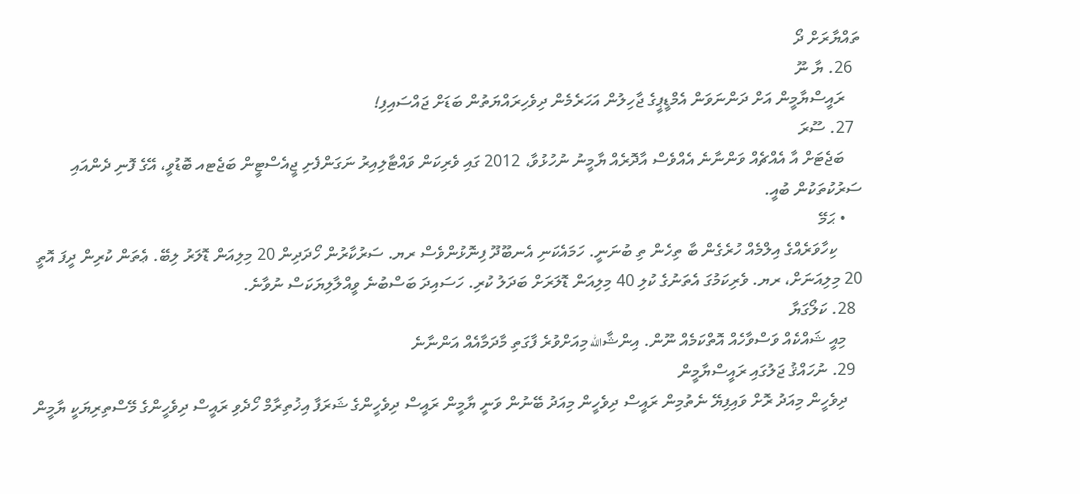ތައްޔާރަށް ދޯ
  26. ޔާ ނޫ
    ރައީސްޔާމީން އަށް ދަންނަވަން އެމްޑީޕީގެ ޖާހިލުން އަހަރެމެން ދިވެހިރައްޔަތުން ބަޑަށް ޖައްސައިފި!
  27. ސޫރަ
    ބަޖެޓަށް އާ އެއްޗެއް ވަންނާނެ އެއްވެސް އާދޮރެއް ޔާމީނު ނުހުޅުވާ، 2012 ގައި ވެރިކަން ވައްޓާލިއިރު ނަގަންފެށި ޖީއެސްޓީން ބަޖެޓއ ބޮޑުވީ، އޭގެ ފޮނި ދެންއައި ސަރުކުތަކުން ބުއީ.
    • ޙަމޭ
      ކިހާވަރެއްގެ އިލްމެއް ހުރެގެން ބާ ތިހެން ތި ބުނަނީ. ހަމައެކަނި އެނބޫދޫ ފިނޮޅުންވެސް ރޔ. ސަރުކާރުން ހޯދަދިން 20 މިލިއަން ޑޮލަރު ލިބޭ. ޢެތަން ކުރިން ދީފަ އޮތީ 20 މިލިއަނަށް، ރޔ. ވެރިކަމުގަ އެތަނުގެ ކުލި 40 މިލިއަން ޑޮލަރަށް ބަދަލު ކުރި. ހަސައިދަ ބަސްބުނެ ވީއްލާލިޔަކަސް ނުވާނެ.
  28. ކަލޯގަޔާ
    މިއީ ޝައްކެއް ވަސްވާހެއް އޮތްކަމެއް ނޫން. އިންޝާالله މިއަށްވުރެ ފާގަތި މާދަމާއެއް އަންނާނެ
  29. ނުހައްޤު ޖަލުގައި ރައީސްޔާމީން
    ދިވެހީން މިއަދު ރޮށް ވައިފިޔޭ ނެތުމިން ރައީސް ދިވެހީން މިއަދު ބޭނުން ވަނީ ޔާމީން ރައީސް ދިވެހީންގެ ޝަރަފާ އިޚުތިރާމް ހޯދެވި ރައީސް ދިވެހީންގެ މޭސްތިރިޔަކީ ޔާމީން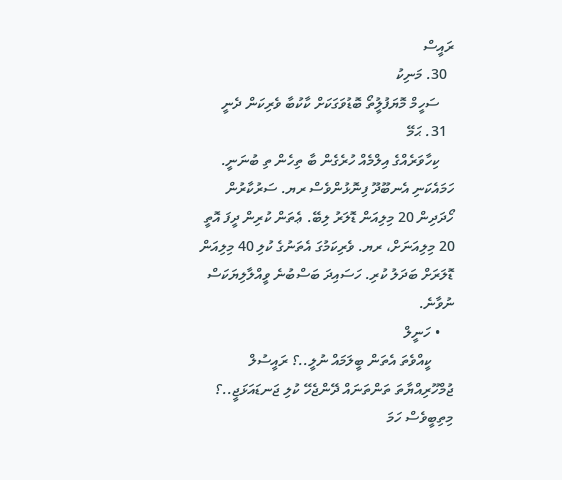ރައީސް
  30. މަނިކު
    ސަހީމް މޮޔަފުލުީތޯ ބޮޑުވަގަކަށް ކާކުބާ ވެރިކަން ދެނީ
  31. ޙަމޭ
    ކިހާވަރެއްގެ އިލްމެއް ހުރެގެން ބާ ތިހެން ތި ބުނަނީ. ހަމައެކަނި އެނބޫދޫ ފިނޮޅުންވެސް ރޔ. ސަރުކާރުން ހޯދަދިން 20 މިލިއަން ޑޮލަރު ލިބޭ. ޢެތަން ކުރިން ދީފަ އޮތީ 20 މިލިއަނަށް، ރޔ. ވެރިކަމުގަ އެތަނުގެ ކުލި 40 މިލިއަން ޑޮލަރަށް ބަދަލު ކުރި. ހަސައިދަ ބަސްބުނެ ވީއްލާލިޔަކަސް ނުވާނެ.
    • ހަނީލް
      ކީއްވެތަ އެތަން ބީލަމައް ނުލީ..؟ ރައީސުލް ޖުމްހޫރިއްޔާތަ ތަންތަނައް ދޭންޖެހޭ ކުލި ޖަނޑައަޅަޖީ..؟ މިތިބީވެސް ހަމަ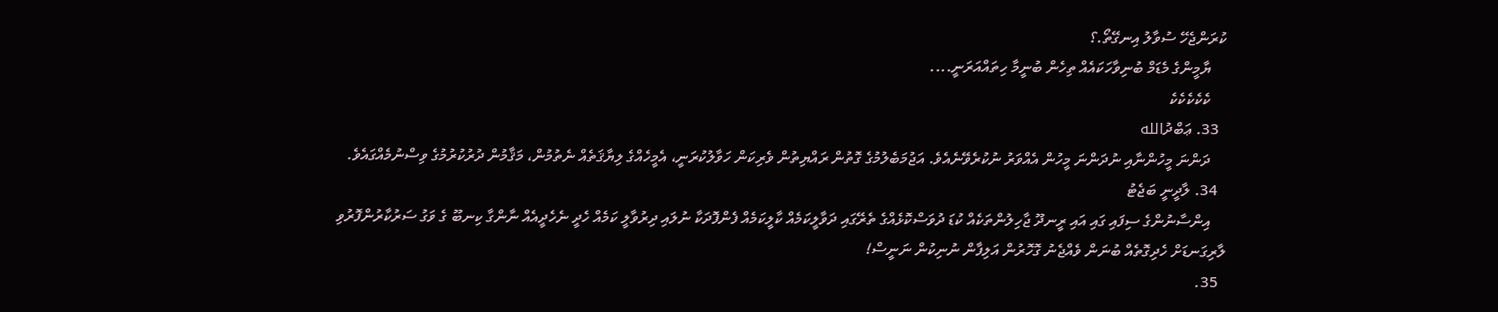ކުރަންޖެހޭ ސުވާލު އިނގޭތޯ.؟
    ޔާމީންގެ މެޑަމް ބުނިވާހަކައެއް ތިހެން ބުނީމާ ހިތައްއަރަނީ....
    ކެކެކެކެކެ
  33. ޢަބްދުالله
    ދަންނަ މީހުންނާއި ނުދަންނަ މީހުން އެއްވަރު ނުކުރެވޭނެއެވެ. އަޖުމަބެލުމުގެ ގޮތުން ރައްޔިތުން ވެރިކަން ހަވާލުކުރަނީ، އެމީހެއްގެ ލިޔާޤަތެއް ނެތުމުން، މަޤާމުން ދުރުކުރުމުގެ ވިސްނުމެއްގައެވެ.
  34. ލާދީނީ ބަޖެޓު
    އިންސާނުންގެ ސިފައި ގައި އައި ރީނދޫ ޖާހިލުންތަކެއް ކުޑަ ދުވަސްކޮޅެއްގެ ތެރޭގައި ދަވާލީކަމެއް ކާލީކަމެއް ފެންފޮދަކާ ނުލައި ދިރުވާލީ ކަމެއް ހެދީ ނެހެދީއެއް ނާންގާ ކިނބޫ ގެ ވަގު ސަރުކާރުންފޮރުވި ލާރިގަނޑަށް ހެދިގޮތެއް ބުނަން ވެއްޖެނު ގޮހޮރުން އަލިފާން ނުނިކުން ނަނީސް!
  35.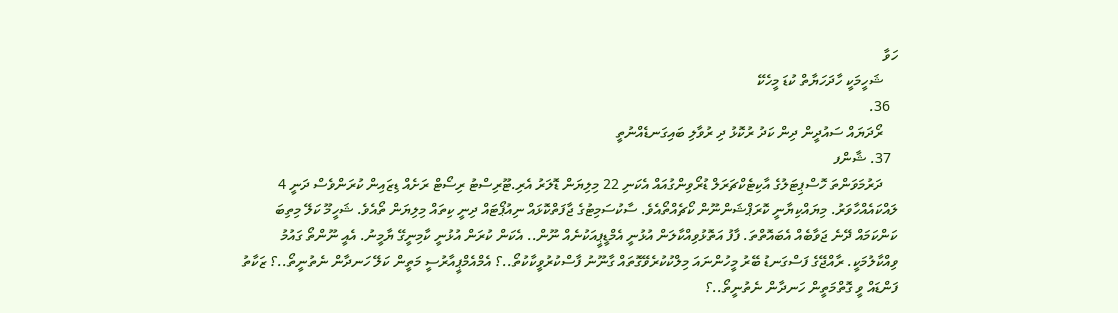ހަވާ
    ޝަހީމަކީ ހާދަހަޔާތް ކުޑަ މީހެކޭ
  36.
    ރޯދަޔައް ސައުދީން ދިން ކަދު ރުކޮޅު ދި ރުވާލި ބައިގަނޑެއްނުތީ
  37. ޝާންފ
    ދަރުމަވަންތަ ހޮސްޕިޓަލުގެ އާކިޓެކްޗަރަލް ޑުރޯވިންގުއައް އެކަނި 22 މިލިޔަން ޑޮލަރު އެރި.ޓޫރިސްޓު ރިސޯޓް ރަށެއް ޑިޒައިން ކުރަންވެސް ދަނީ 4 ލައްކައެއްހާވަރު. މިޔައްކިޔާނީ ކޮރަޕްޝަންނޫން ކޯޗެއްތޯއެވެ. ސާކުސަމިޓުގެ ޖާފަތްކޮޅައް ނިއުޕޯޓައް ދިނީ ކިތައް މިލިޔަން ތޯއެވެ. ޝަހީމޫ ކަލޭ މިތިބަ ކަންކަމައް ދޭނެ ޖަވާބެއް އެބައޮތްތަ. ފާފު އަތޮޅުވިއްކާލަން އުޅުނީ އެމްޑީޕީއަކުނެއް ނޫން.. އެކަން ކުރަން އުޅުނީ ކާމިނީގޭ ޔާމީނު. އެއީ ނޫންތޯ ގައުމު ވިއްކާލުމަކީ. ރާއްޖޭގެ ފަސްގަނޑު ބޭރު މީހުންނައަ މިލްކުކުރެވޭގޮތައް ގާނޫނު ފާސްކުރުވީކާކުތޯ..؟ އެމްއެމްޕީއާރުސީ މަތީން ކަލޭ ހަނދާން ނެތުނީތޯ..؟ ޒަކާތު ފަންޑައް ވީ ގޮތްމަތީން ހަނދާން ނެތުނީތޯ..؟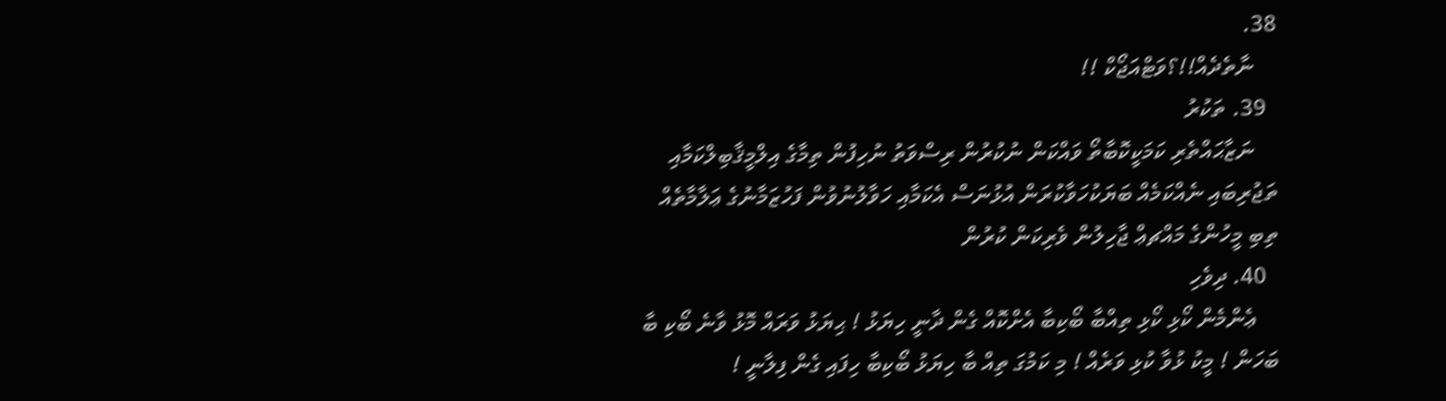38.
    ނާތެދެއް!!؟ވަޓްއަޖޯކް !!
  39. ތަކުރު
    ނަޒާޙައްތެރި ކަމަކީކޮބާތޯ ވައްކަން ނުކުރުން ރިސްވަތު ނުހިފުން ތިމާގެ އިލްމީޤާބިލްކަމާއި ތަޖުރިބައި ނެއްކަމެއް ބަޔަކުހަވާކުރަން އުޅުނަސް އެކަމާއި ހަވާލުނުވުން ފަހުޒަމާނުގެ ޢަލާމާތެއް ތިބި މީހުންގެ މައްޗޢް ޖާހިލުން ވެރިކަން ކުރުން
  40. ދިވެހި
    ޢެންމެން ކޯޅި ކޯޅި ތިއްބާ ބޯކިބާ އެށްކޮއް ގެން ދާނީ ހިޔަޅު ! ޙިޔަޅު ވަރައް މޮޅު ވާނެ ބޯކި ބާ ބަހަން ! މީކު ޅުވާ ކުޅި ވަރެއް ! މި ކަމުގަ ތިއް ބާ ހިޔަޅު ބޯކިބާ ހިފައި ގެން ފިލާނީ !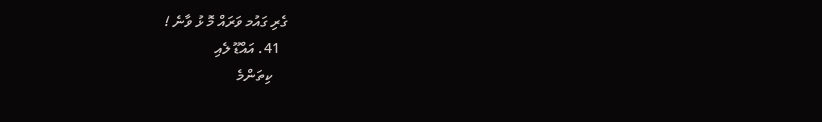ގެރި ގައުމ ވަރައް މޮ ޅު ވާނެ !
  41. އައްޑޫ ލެއި
    ކިތަންމެ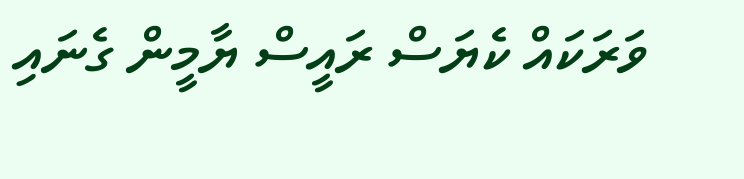ވަރަކައް ކެޔަސް ރައީސް ޔާމީން ގެނައި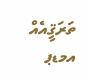ތަރަޤީއެއް އމޑޕ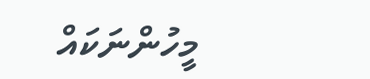މީހުންނަކައް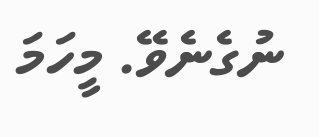ނުގެނެވޭ. މީހަމަ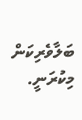ބަލާވެރިކަން މިކުރަނީ.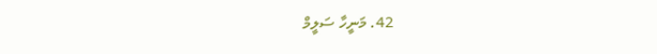42. މަނީހާ ސަލީމް